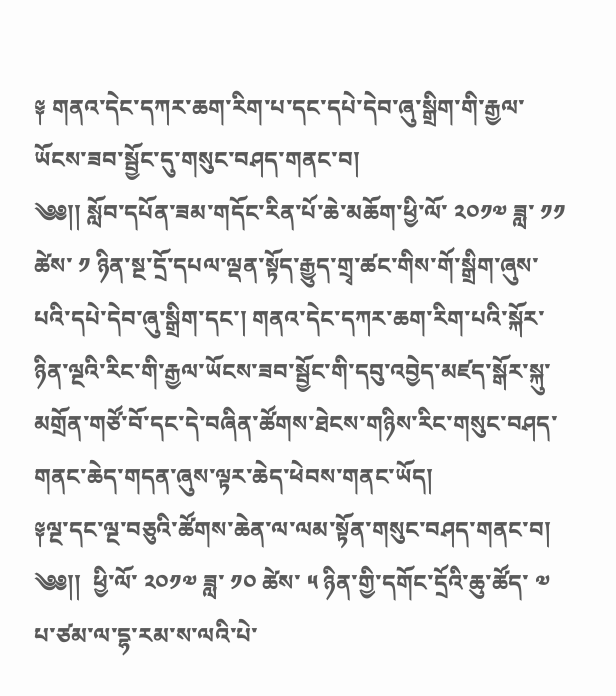༈ གནའ་དེང་དཀར་ཆག་རིག་པ་དང་དཔེ་དེབ་ཞུ་སྒྲིག་གི་རྒྱལ་ཡོངས་ཟབ་སྦྱོང་དུ་གསུང་བཤད་གནང་བ།
༄༅།། སློབ་དཔོན་ཟམ་གདོང་རིན་པོ་ཆེ་མཆོག་ཕྱི་ལོ་ ༢༠༡༧ ཟླ་ ༡༡ ཚེས་ ༡ ཉིན་སྔ་དྲོ་དཔལ་ལྡན་སྟོད་རྒྱུད་གྲྭ་ཚང་གིས་གོ་སྒྲིག་ཞུས་པའི་དཔེ་དེབ་ཞུ་སྒྲིག་དང་། གནའ་དེང་དཀར་ཆག་རིག་པའི་སྐོར་ཉིན་ལྔའི་རིང་གི་རྒྱལ་ཡོངས་ཟབ་སྦྱོང་གི་དབུ་འབྱེད་མཛད་སྒོར་སྐུ་མགྲོན་གཙོ་བོ་དང་དེ་བཞིན་ཚོགས་ཐེངས་གཉིས་རིང་གསུང་བཤད་གནང་ཆེད་གདན་ཞུས་ལྟར་ཆེད་ཕེབས་གནང་ཡོད།
༈ལྔ་དང་ལྔ་བཅུའི་ཚོགས་ཆེན་ལ་ལམ་སྟོན་གསུང་བཤད་གནང་བ།
༄༅།།  ཕྱི་ལོ་ ༢༠༡༧ ཟླ་ ༡༠ ཚེས་ ༥ ཉིན་གྱི་དགོང་དྲོའི་ཆུ་ཚོད་ ༧ པ་ཙམ་ལ་དྷ་རམ་ས་ལའི་པེ་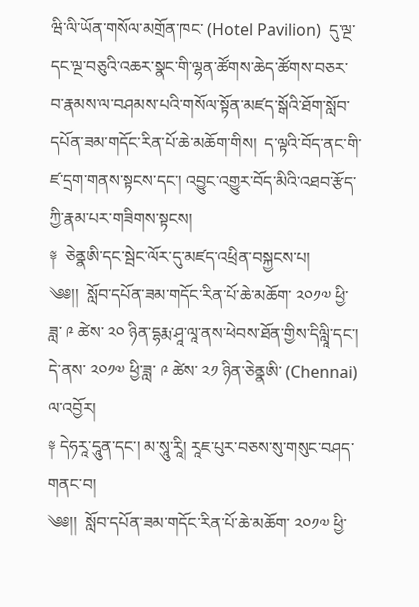ཝི་ལི་ཡོན་གསོལ་མགྲོན་ཁང་ (Hotel Pavilion)  དུ་ལྔ་དང་ལྔ་བཅུའི་འཆར་སྣང་གི་ལྷན་ཚོགས་ཆེད་ཚོགས་བཅར་བ་རྣམས་ལ་བཤམས་པའི་གསོལ་སྟོན་མཛད་སྒོའི་ཐོག་སློབ་དཔོན་ཟམ་གདོང་རིན་པོ་ཆེ་མཆོག་གིས།  ད་ལྟའི་བོད་ནང་གི་ཛ་དྲག་གནས་སྟངས་དང་། འབྱུང་འགྱུར་བོད་མིའི་འཐབ་རྩོད་ཀྱི་རྣམ་པར་གཟིགས་སྟངས།
༈  ཅེནྣཨི་དང་སྦེང་ལོར་དུ་མཛད་འཕྲིན་བསྐྱངས་པ།
༄༅།།  སློབ་དཔོན་ཟམ་གདོང་རིན་པོ་ཆེ་མཆོག་ ༢༠༡༧ ཕྱི་ཟླ་ ༩ ཚེས་ ༢༠ ཉིན་དྷརྨ་ཤཱ་ལཱ་ནས་ཕེབས་ཐོན་གྱིས་དིལླཱི་དང་།  དེ་ནས་ ༢༠༡༧ ཕྱི་ཟླ་ ༩ ཚེས་ ༢༡ ཉིན་ཅེནྣཨི་ (Chennai) ལ་འབྱོར།
༈ དེཧརཱ་དཱུན་དང་། མ་སཱུ་རཱི། རཱཇ་པུར་བཅས་སུ་གསུང་བཤད་གནང་བ།
༄༅།།  སློབ་དཔོན་ཟམ་གདོང་རིན་པོ་ཆེ་མཆོག་ ༢༠༡༧ ཕྱི་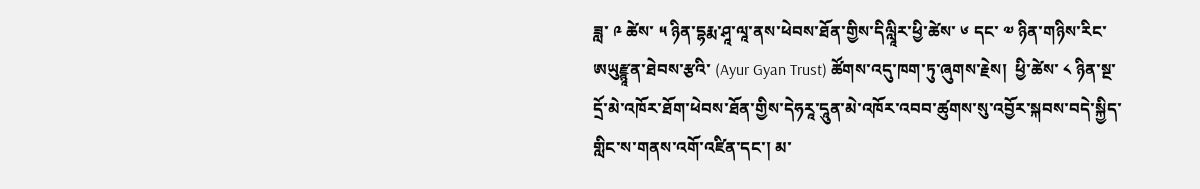ཟླ་ ༩ ཚེས་ ༥ ཉིན་དྷརྨ་ཤཱ་ལཱ་ནས་ཕེབས་ཐོན་གྱིས་དིལླཱིར་ཕྱི་ཚེས་ ༦ དང་ ༧ ཉིན་གཉིས་རིང་ཨཡུརྫྙཱན་ཐེབས་རྩའི་ (Ayur Gyan Trust) ཚོགས་འདུ་ཁག་ཏུ་ཞུགས་རྗེས།  ཕྱི་ཚེས་ ༨ ཉིན་སྔ་དྲོ་མེ་འཁོར་ཐོག་ཕེབས་ཐོན་གྱིས་དེཧརཱ་དཱུན་མེ་འཁོར་འབབ་ཚུགས་སུ་འབྱོར་སྐབས་བདེ་སྐྱིད་གླིང་ས་གནས་འགོ་འཛིན་དང་། མ་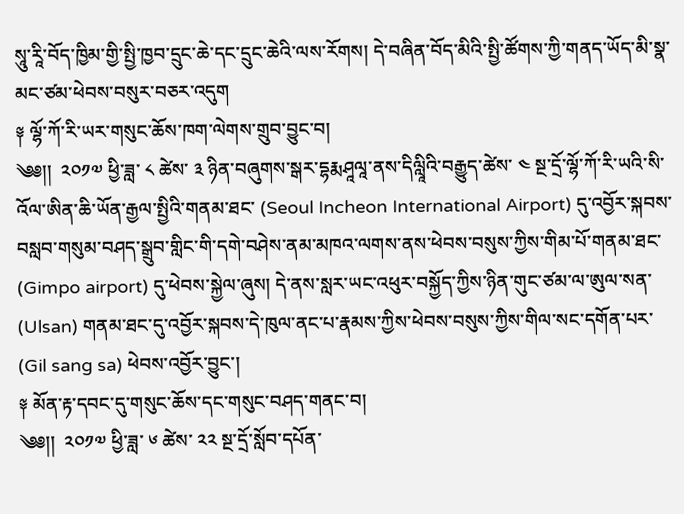སཱུ་རཱི་བོད་ཁྱིམ་གྱི་སྤྱི་ཁྱབ་དྲུང་ཆེ་དང་དྲུང་ཆེའི་ལས་རོགས། དེ་བཞིན་བོད་མིའི་སྤྱི་ཚོགས་ཀྱི་གནད་ཡོད་མི་སྣ་མང་ཙམ་ཕེབས་བསུར་བཅར་འདུག
༈ ལྷོ་ཀོ་རི་ཡར་གསུང་ཆོས་ཁག་ལེགས་གྲུབ་བྱུང་བ།
༄༅།།  ༢༠༡༧ ཕྱི་ཟླ་ ༨ ཚེས་ ༣ ཉིན་བཞུགས་སྒར་དྷརྨཤཱལཱ་ནས་དིལླཱིའི་བརྒྱུད་ཚེས་ ༤ སྔ་དྲོ་ལྷོ་ཀོ་རི་ཡའི་སི་འོལ་ཨིན་ཆི་ཡོན་རྒྱལ་སྤྱིའི་གནམ་ཐང་ (Seoul Incheon International Airport) དུ་འབྱོར་སྐབས་བསླབ་གསུམ་བཤད་སྒྲུབ་གླིང་གི་དགེ་བཤེས་ནམ་མཁའ་ལགས་ནས་ཕེབས་བསུས་ཀྱིས་གིམ་པོ་གནམ་ཐང་ (Gimpo airport) དུ་ཕེབས་སྐྱེལ་ཞུས། དེ་ནས་སླར་ཡང་འཕུར་བསྐྱོད་ཀྱིས་ཉིན་གུང་ཙམ་ལ་ཨུལ་སན་ (Ulsan) གནམ་ཐང་དུ་འབྱོར་སྐབས་དེ་ཁུལ་ནང་པ་རྣམས་ཀྱིས་ཕེབས་བསུས་ཀྱིས་གིལ་སང་དགོན་པར་ (Gil sang sa) ཕེབས་འབྱོར་བྱུང་།
༈ མོན་རྟ་དབང་དུ་གསུང་ཆོས་དང་གསུང་བཤད་གནང་བ།
༄༅།།  ༢༠༡༧ ཕྱི་ཟླ་ ༦ ཚེས་ ༢༢ སྔ་དྲོ་སློབ་དཔོན་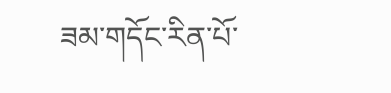ཟམ་གདོང་རིན་པོ་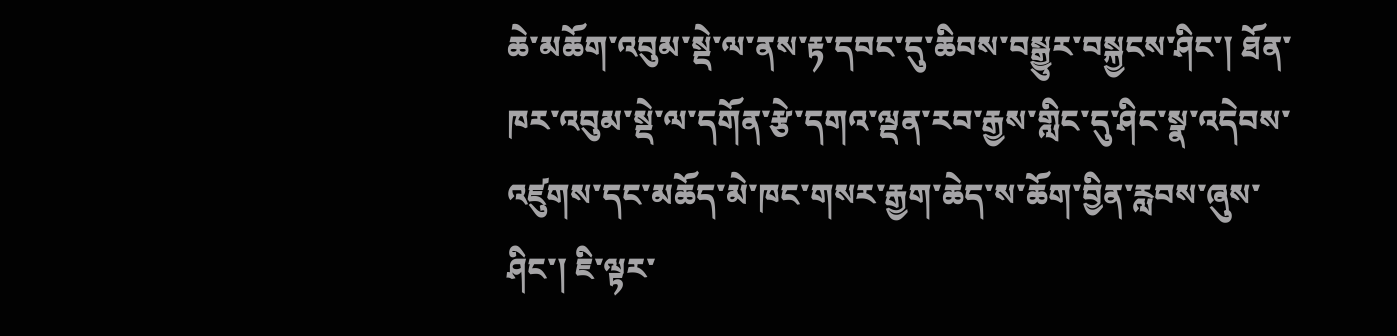ཆེ་མཆོག་འབུམ་སྡེ་ལ་ནས་རྟ་དབང་དུ་ཆིབས་བསྒྱུར་བསྐྱངས་ཤིང་། ཐོན་ཁར་འབུམ་སྡེ་ལ་དགོན་རྩེ་དགའ་ལྡན་རབ་རྒྱས་གླིང་དུ་ཤིང་སྣ་འདེབས་འཛུགས་དང་མཆོད་མེ་ཁང་གསར་རྒྱག་ཆེད་ས་ཆོག་བྱིན་རླབས་ཞུས་ཤིང་། ཇི་ལྟར་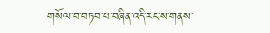གསོལ་བ་བཏབ་པ་བཞིན་འདི་རང་ས་གནས་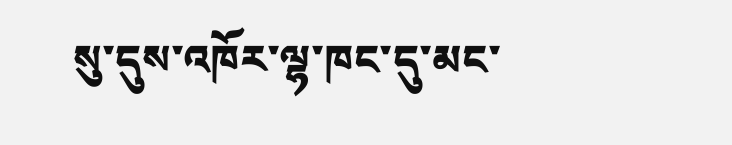སུ་དུས་འཁོར་ལྷ་ཁང་དུ་མང་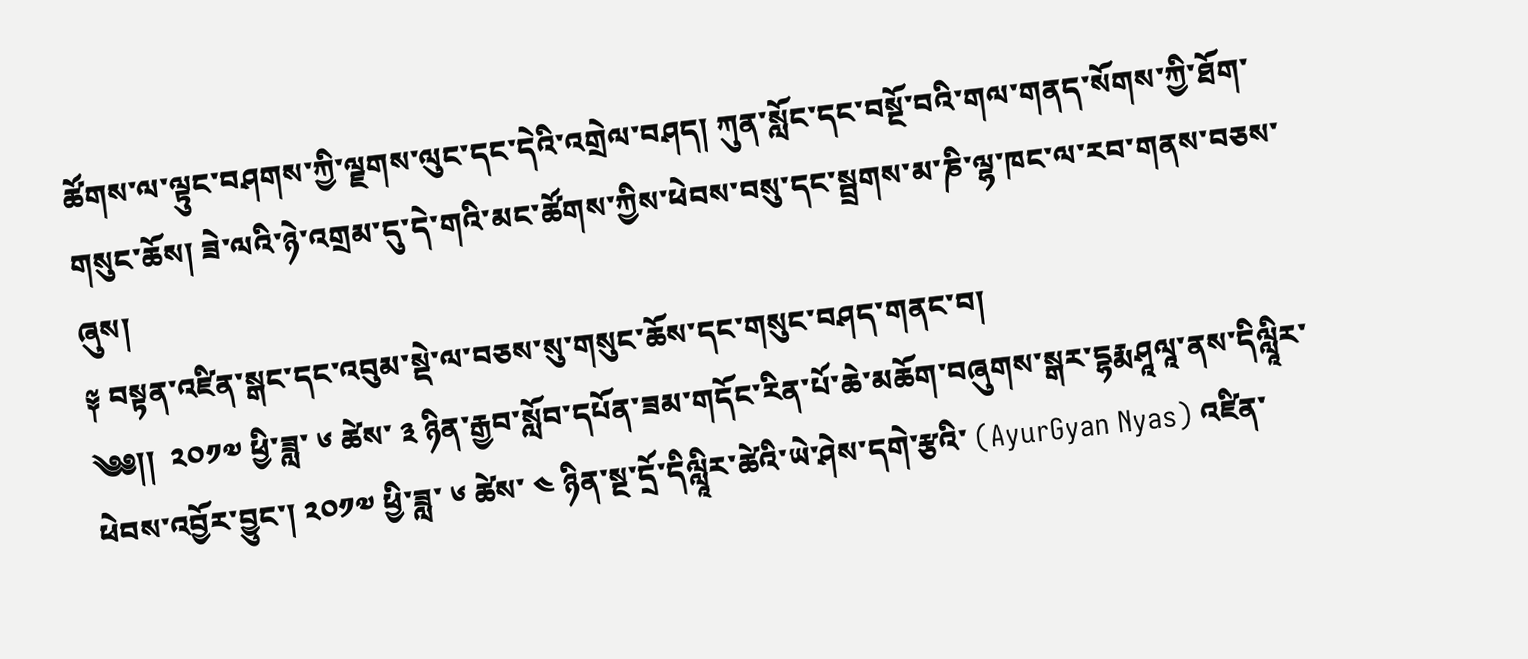ཚོགས་ལ་ལྟུང་བཤགས་ཀྱི་ལྗགས་ལུང་དང་དེའི་འགྲེལ་བཤད། ཀུན་སློང་དང་བསྔོ་བའི་གལ་གནད་སོགས་ཀྱི་ཐོག་གསུང་ཆོས། ཟེ་ལའི་ཉེ་འགྲམ་དུ་དེ་གའི་མང་ཚོགས་ཀྱིས་ཕེབས་བསུ་དང་སྦྲགས་མ་ཎི་ལྷ་ཁང་ལ་རབ་གནས་བཅས་ཞུས།
༈ བསྟན་འཛིན་སྒང་དང་འབུམ་སྡེ་ལ་བཅས་སུ་གསུང་ཆོས་དང་གསུང་བཤད་གནང་བ།
༄༅།།  ༢༠༡༧ ཕྱི་ཟླ་ ༦ ཚེས་ ༣ ཉིན་རྒྱབ་སློབ་དཔོན་ཟམ་གདོང་རིན་པོ་ཆེ་མཆོག་བཞུགས་སྒར་དྷརྨཤཱལཱ་ནས་དིལླཱིར་ཕེབས་འབྱོར་བྱུང་། ༢༠༡༧ ཕྱི་ཟླ་ ༦ ཚེས་ ༤ ཉིན་སྔ་དྲོ་དིལླཱིར་ཚེའི་ཡེ་ཤེས་དགེ་རྩའི་ (AyurGyan Nyas) འཛིན་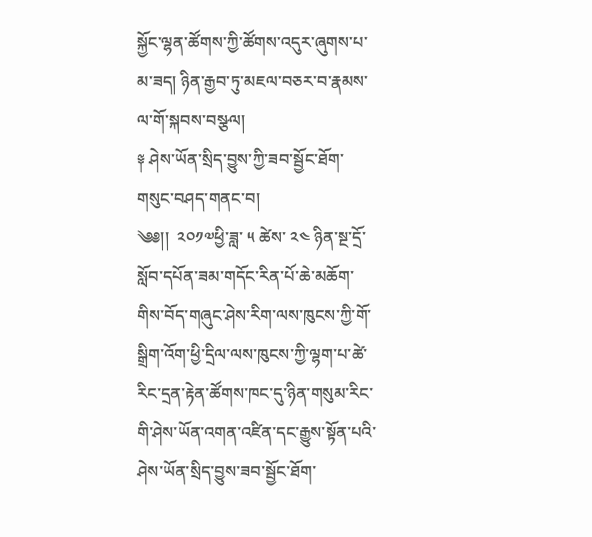སྐྱོང་ལྷན་ཚོགས་ཀྱི་ཚོགས་འདུར་ཞུགས་པ་མ་ཟད། ཉིན་རྒྱབ་ཏུ་མཇལ་བཅར་བ་རྣམས་ལ་གོ་སྐབས་བསྩལ།
༈ ཤེས་ཡོན་སྲིད་བྱུས་ཀྱི་ཟབ་སྦྱོང་ཐོག་གསུང་བཤད་གནང་བ།
༄༅།།  ༢༠༡༧ཕྱི་ཟླ་ ༥ ཚེས་ ༢༤ ཉིན་སྔ་དྲོ་སློབ་དཔོན་ཟམ་གདོང་རིན་པོ་ཆེ་མཆོག་གིས་བོད་གཞུང་ཤེས་རིག་ལས་ཁུངས་ཀྱི་གོ་སྒྲིག་འོག་ཕྱི་དྲིལ་ལས་ཁུངས་ཀྱི་ལྷག་པ་ཚེ་རིང་དྲན་རྟེན་ཚོགས་ཁང་དུ་ཉིན་གསུམ་རིང་གི་ཤེས་ཡོན་འགན་འཛིན་དང་རྒྱུས་སྟོན་པའི་ཤེས་ཡོན་སྲིད་བྱུས་ཟབ་སྦྱོང་ཐོག་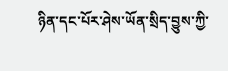ཉིན་དང་པོར་ཤེས་ཡོན་སྲིད་བྱུས་ཀྱི་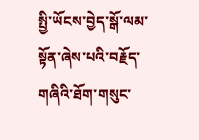སྤྱི་ཡོངས་བྱེད་སྒོ་ལམ་སྟོན་ཞེས་པའི་བརྗོད་གཞིའི་ཐོག་གསུང་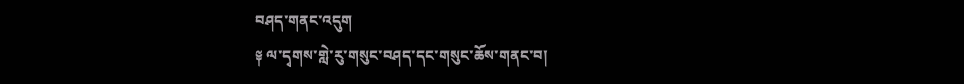བཤད་གནང་འདུག
༈ ལ་དྭགས་གླེ་རུ་གསུང་བཤད་དང་གསུང་ཆོས་གནང་བ།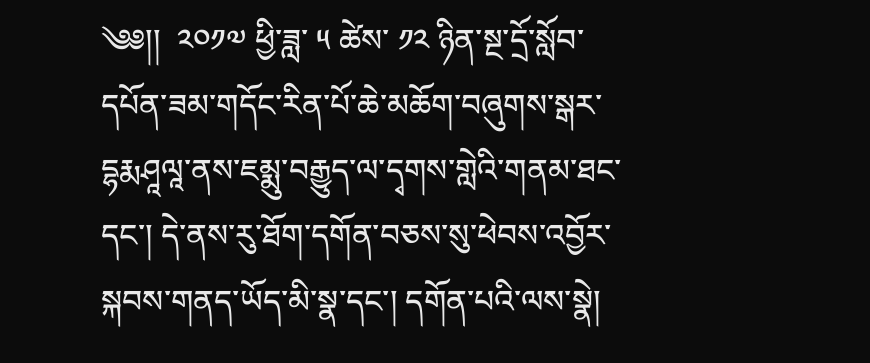༄༅།།  ༢༠༡༧ ཕྱི་ཟླ་ ༥ ཚེས་ ༡༢ ཉིན་སྔ་དྲོ་སློབ་དཔོན་ཟམ་གདོང་རིན་པོ་ཆེ་མཆོག་བཞུགས་སྒར་དྷརྨཤཱལཱ་ནས་ཇམྨུ་བརྒྱུད་ལ་དྭགས་གླེའི་གནམ་ཐང་དང་། དེ་ནས་རུ་ཐོག་དགོན་བཅས་སུ་ཕེབས་འབྱོར་སྐབས་གནད་ཡོད་མི་སྣ་དང་། དགོན་པའི་ལས་སྣེ།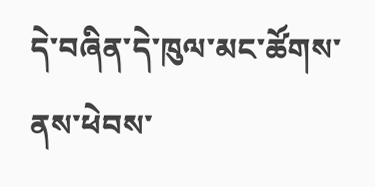དེ་བཞིན་དེ་ཁུལ་མང་ཚོགས་ནས་ཕེབས་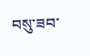བསུ་ཟབ་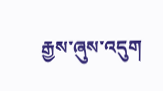རྒྱས་ཞུས་འདུག